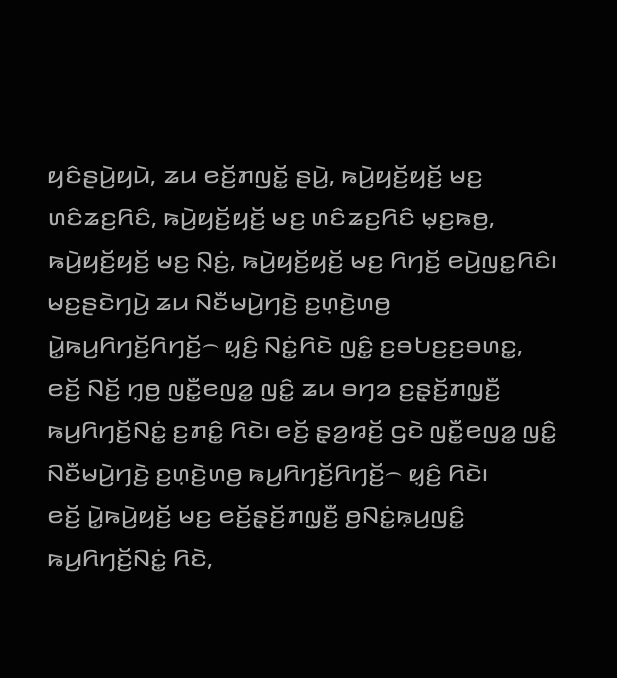ꤟꤢꤨꤔꤣꤧ꤬ꤟꤣꤧ, ꤘꤣ ꤕꤢꤩ꤬ꤊꤜꤢꤩ꤭ ꤔꤣꤧ꤬, ꤒꤣꤧ꤬ꤟꤢꤩ꤬ꤟꤢꤩ꤬ ꤗꤢ꤬ ꤛꤢꤨꤘꤢ꤬ꤖꤢꤨ, ꤒꤣꤧ꤬ꤟꤢꤩ꤬ꤟꤢꤩ꤬ ꤗꤢ꤬ ꤛꤢꤨꤘꤢ꤬ꤖꤢꤨ ꤗ꤫ꤢ꤬ꤒꤥ꤬, ꤒꤣꤧ꤬ꤟꤢꤩ꤬ꤟꤢꤩ꤬ ꤗꤢ꤬ ꤡ꤫ꤢꤦ꤬, ꤒꤣꤧ꤬ꤟꤢꤩ꤬ꤟꤢꤩ꤬ ꤗꤢ꤬ ꤖꤚꤢꤩ꤬ ꤕꤣꤧ꤬ꤜꤢ꤭ꤖꤢꤨ꤯ ꤗꤢ꤬ꤔꤢꤧꤚꤣꤧ꤬ ꤘꤣ ꤡꤢꤪꤗꤣꤧ꤬ꤚꤢꤧ꤬ ꤢ꤬ꤛ꤫ꤢꤧ꤬ꤛꤥ꤬ ꤣꤧ꤭ꤒꤣ꤬ꤖꤚꤢꤩ꤬ꤖꤚꤢꤩ꤬꤮ ꤟ꤫ꤢꤨ꤬ ꤡꤢꤦ꤭ꤖꤢꤧ ꤜꤢꤨ꤭ ꤢ꤬ꤋꤝꤢ꤬ꤢ꤬ꤋꤛꤢ꤭, ꤕꤢꤩ꤬ ꤡꤢꤩ꤬ ꤚ꤫ꤥ꤬ ꤜꤢꤪ꤭ꤕꤜꤤ꤭ ꤜꤢꤨ꤭ ꤘꤣ ꤋꤚꤤ ꤢ꤬ꤔ꤫ꤢꤩ꤬ꤊꤜ꤫ꤢꤪ꤬ ꤒꤣ꤬ꤖꤚꤢꤩ꤬ꤡꤢꤦ꤭ ꤢ꤬ꤊꤢꤨ꤭ ꤖꤢꤧ꤯ ꤕꤢꤩ꤬ ꤔ꤫ꤤ꤬ꤙꤢꤩ꤬ ꤞꤢꤧ ꤜꤢꤪ꤭ꤕꤜꤤ꤭ ꤜꤢꤨ꤭ ꤡꤢꤪꤗꤣꤧ꤬ꤚꤢꤧ꤬ ꤢ꤬ꤛ꤫ꤢꤧ꤬ꤛꤥ꤬ ꤒꤣ꤬ꤖꤚꤢꤩ꤬ꤖꤚꤢꤩ꤬꤮ ꤟ꤫ꤢꤨ꤬ ꤖꤢꤧ꤯
ꤕꤢꤩ꤬ ꤣꤧ꤭ꤒꤣꤧ꤬ꤟꤢꤩ꤬ ꤗꤢ꤬ ꤕꤢꤩ꤬ꤔ꤫ꤢꤩ꤬ꤊꤜ꤫ꤢꤪ꤬ ꤥ꤬ꤡꤢꤦ꤭ꤒ꤫ꤣ꤬ꤜꤢꤨ꤭ ꤒꤣ꤬ꤖꤚꤢꤩ꤬ꤡꤢꤦ꤭ ꤖꤢꤧ,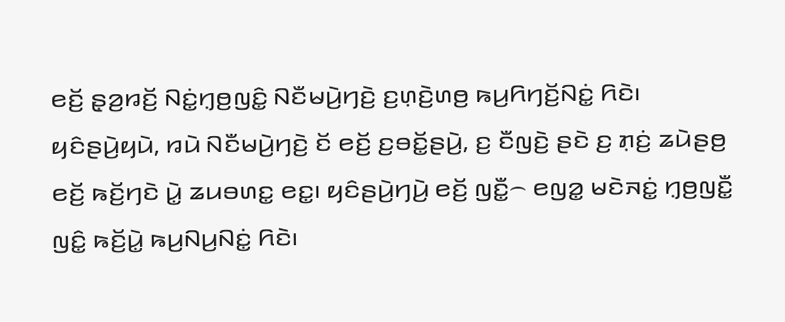ꤕꤢꤩ꤬ ꤔ꤫ꤤ꤬ꤙꤢꤩ꤬ ꤡꤢꤦ꤭ꤚ꤫ꤥ꤬ꤜꤢꤨ꤭ ꤡꤢꤪꤗꤣꤧ꤬ꤚꤢꤧ꤬ ꤢ꤬ꤛ꤫ꤢꤧ꤬ꤛꤥ꤬ ꤒꤣ꤬ꤖꤚꤢꤩ꤬ꤡꤢꤦ꤭ ꤖꤢꤧ꤯ ꤟꤢꤨꤔꤣꤧ꤬ꤟꤣꤧ, ꤙꤣꤧ ꤡꤢꤪꤗꤣꤧ꤬ꤚꤢꤧ꤬ ꤢꤩ ꤕꤢꤩ꤬ ꤢ꤬ꤋꤢꤩ꤭ꤔꤣꤧ꤬, ꤢ꤬ ꤢꤪꤜꤢꤧ꤬ ꤔꤢꤧ ꤢ꤬ ꤊ꤫ꤢꤦ꤬ ꤘꤣꤧꤔꤥ꤬ ꤕꤢꤩ꤬ ꤒꤢꤩ꤬ꤚꤢꤧ ꤣꤧ꤭ ꤘꤣꤋꤛꤢ꤭ ꤕꤢ꤭꤯ ꤟꤢꤨꤔꤣꤧ꤬ꤚꤣꤧ꤬ ꤕꤢꤩ꤬ ꤜꤢꤪ꤭꤮ ꤕꤜꤤ꤭ ꤗꤢꤧꤏꤢꤦ꤭ ꤚ꤫ꤥ꤬ꤜꤢꤪ꤭ ꤜꤢꤨ꤭ ꤒꤢꤩ꤬ꤣꤧ꤭ ꤒꤣ꤬ꤡꤣ꤬ꤡꤢꤦ꤭ ꤖꤢꤧ꤯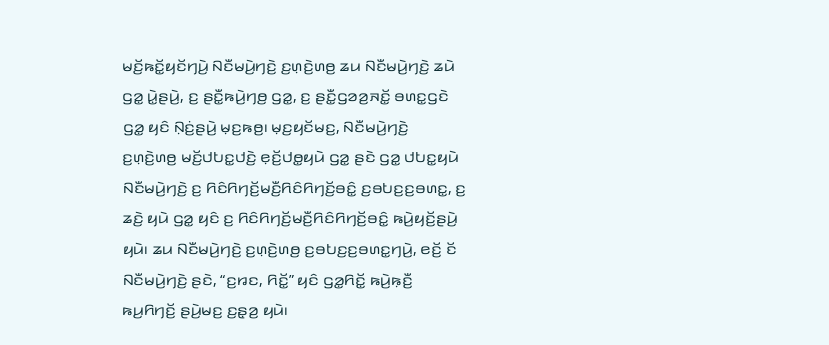ꤗꤢꤩ꤬ꤒꤢꤩ꤭ꤟꤢꤩꤚꤣꤧ꤬ ꤡꤢꤪꤗꤣꤧ꤬ꤚꤢꤧ꤬ ꤢ꤬ꤛ꤫ꤢꤧ꤬ꤛꤥ꤬ ꤘꤣ ꤡꤢꤪꤗꤣꤧ꤬ꤚꤢꤧ꤬ ꤘꤣꤧ ꤞꤤ꤭ ꤣꤧ꤭ꤔꤣꤧ꤬, ꤢ꤬ ꤔꤢꤪ꤭ꤒꤣꤧ꤬ꤚꤥ꤬ ꤞꤤ꤭, ꤢ꤬ ꤔꤢꤪ꤭ꤞꤤꤤ꤬ꤏꤢꤩ꤭ ꤋꤛꤢ꤭ꤞꤢꤧ ꤞꤤ꤭ ꤟꤢꤨ ꤡ꤫ꤢꤦ꤬ꤔꤣꤧ꤬ ꤗ꤫ꤢ꤬ꤒꤥ꤬꤯ ꤗ꤫ꤢ꤬ꤟꤢꤩꤗꤢ꤬, ꤡꤢꤪꤗꤣꤧ꤬ꤚꤢꤧ꤬ ꤢ꤬ꤛ꤫ꤢꤧ꤬ꤛꤥ꤬ ꤗꤢꤩ꤬ꤓꤝꤢ꤭ꤓꤢꤧ꤬ ꤕ꤫ꤢꤩ꤬ꤓꤥ꤭ꤟꤣꤧ ꤞꤤ꤭ ꤔꤢꤧ ꤞꤤ꤭ ꤓꤝꤢ꤭ꤟꤣꤧ ꤡꤢꤪꤗꤣꤧ꤬ꤚꤢꤧ꤬ ꤢ꤬ ꤖꤢꤨꤖꤚꤢꤩ꤬ꤗꤢꤪ꤬ꤖꤢꤨꤖꤚꤢꤩ꤬ꤋꤢꤨ꤭ ꤢ꤬ꤋꤝꤢ꤬ꤢ꤬ꤋꤛꤢ꤭, ꤢ꤬ ꤘꤢꤧ꤬ ꤟꤣꤧ ꤞꤤ꤭ ꤟꤢꤨ ꤢ꤬ ꤖꤢꤨꤖꤚꤢꤩ꤬ꤗꤢꤪ꤬ꤖꤢꤨꤖꤚꤢꤩ꤬ꤋꤢꤨ꤭ ꤒꤣꤧ꤬ꤟꤢꤩ꤬ꤔꤣꤧ꤬ ꤟꤣꤧ꤯ ꤘꤣ ꤡꤢꤪꤗꤣꤧ꤬ꤚꤢꤧ꤬ ꤢ꤬ꤛ꤫ꤢꤧ꤬ꤛꤥ꤬ ꤢ꤬ꤋꤝꤢ꤬ꤢ꤬ꤋꤛꤢ꤭ꤚꤣꤧ꤬, ꤕꤢꤩ꤬ ꤢꤩ ꤡꤢꤪꤗꤣꤧ꤬ꤚꤢꤧ꤬ ꤔꤢꤧ, “ꤢ꤬ꤙꤢ, ꤖꤢꤩ꤭” ꤟꤢꤨ ꤞꤤ꤭ꤖꤢꤩ꤭ ꤒꤣꤧ꤬ꤒ꤫ꤢꤪ꤬ ꤒꤣ꤬ꤖꤚꤢꤩ꤬ ꤔꤣꤧ꤬ꤗꤢ꤬ ꤢ꤬ꤔ꤫ꤤ꤬ ꤟꤣꤧ꤯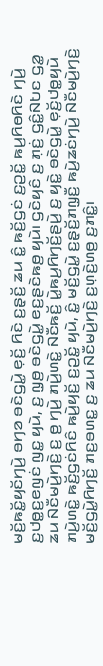ꤗꤢꤩ꤬ꤒꤢꤩ꤭ꤟꤢꤩꤚꤣꤧ꤬ ꤋꤚꤤ ꤋꤢꤧꤞꤣꤧ꤭ ꤕ꤫ꤢꤩ꤬ ꤖꤢꤧ ꤢ꤬ꤔ꤫ꤢꤩ꤬ ꤘꤣ ꤢꤨ꤭ ꤒꤢꤩ꤬ꤞꤢꤦ ꤢ꤬ꤑꤢꤩ꤭ ꤒꤣ꤬ꤖꤥꤖꤢꤧ ꤚꤣꤧ꤬ ꤢ꤬ꤓꤥ꤭ꤢ꤬ꤕꤜꤢꤦ ꤜꤢ꤭ ꤟꤣꤧ, ꤢ꤬ ꤜ꤫ꤥ꤬ ꤋꤢꤧꤞꤣꤧ꤭ ꤕꤢ꤬ꤔꤢꤧꤒꤥ꤬ ꤟꤣꤧ꤯ ꤞꤢꤧꤟꤢꤨ ꤢ꤬ ꤊ꤫ꤢꤦ꤬ ꤞꤢꤨ꤭ꤡꤝꤢ ꤞꤤ꤭ ꤘꤣ ꤡꤢꤪꤗꤣꤧ꤬ꤚꤢꤧ꤬ ꤢ꤬ ꤥ꤬ ꤚꤣꤧ꤬ ꤊꤣꤧ꤬ꤛꤢꤧ꤭ ꤡꤢꤪꤒꤢꤩ꤬ ꤣꤧ꤭ꤒꤣ꤬ꤖꤚꤢꤩ꤬ꤔꤣꤧ꤬ ꤢ꤬ ꤟꤢꤧ꤭ ꤋꤢꤧꤞꤣꤧ꤭ ꤕ꤫ꤢꤩ꤬ꤓꤥ꤭ꤟꤣꤧ ꤊꤣꤧ꤬ꤛꤢꤧ꤭ ꤒꤢꤩ꤬ꤞꤢꤦꤖꤢꤨ ꤒꤣꤧ꤬ꤟꤢꤩ꤬ ꤢ꤬ꤑꤢꤩ꤭ ꤟꤣꤧ, ꤢꤨ꤭ ꤗꤢꤩ꤬ꤞꤣꤧ꤭ ꤢ꤬ꤔ꤫ꤢꤩ꤬ꤊꤜ꤫ꤢꤪ꤬ ꤒꤣꤧ꤬ꤘꤢꤦꤚꤣꤧ꤬ ꤡꤢꤪꤗꤣꤧ꤬ꤚꤢꤧ꤬ ꤗꤢꤩ꤬ꤞꤣꤧ꤭ꤖꤚꤢꤩ꤬ ꤊꤢ꤬ꤋꤛꤢ꤭ ꤢ꤬ ꤘꤣ ꤡꤢꤪꤗꤣꤧ꤬ꤚꤢꤧ꤬ ꤢ꤬ꤛ꤫ꤢꤧ꤬ꤛꤥ꤬ ꤢ꤬ꤊꤢꤨ꤭꤯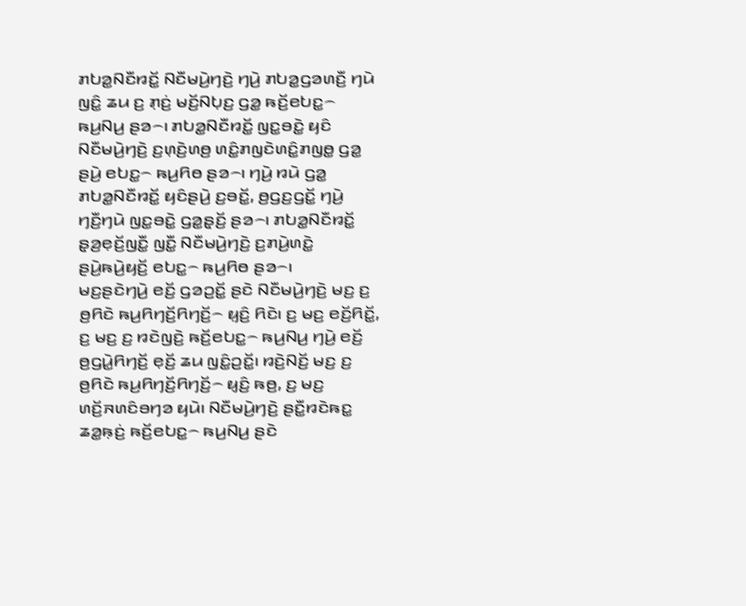ꤊꤝꤤ꤭ꤡꤢꤪꤙꤢꤩ꤭ ꤡꤢꤪꤗꤣꤧ꤬ꤚꤢꤧ꤬ ꤚꤣꤧ꤬ ꤊꤝꤤ꤭ꤞꤤꤛꤢꤪ꤬ ꤚꤣꤧ ꤜꤢꤨ꤭ ꤘꤣ ꤢ꤬ ꤊ꤫ꤢꤦ꤬ ꤗꤢꤩ꤬ꤡꤝ꤫ꤢ꤬ ꤞꤤ꤭ ꤒꤢꤩ꤬ꤕꤝꤢ꤭꤮ ꤒꤣ꤬ꤡꤣ꤬ ꤔꤤ꤮꤯ ꤊꤝꤤ꤭ꤡꤢꤪꤙꤢꤩ꤭ ꤜꤢ꤭ꤋꤢꤧ꤭ ꤟꤢꤨ ꤡꤢꤪꤗꤣꤧ꤬ꤚꤢꤧ꤬ ꤢ꤬ꤛ꤫ꤢꤧ꤬ꤛꤥ꤬ ꤛꤢꤨ꤭ꤊꤜꤢꤧꤛꤢꤨ꤭ꤊꤜꤥ꤭ ꤞꤤ꤭ ꤔꤣꤧ꤬ ꤕꤝꤢ꤭꤮ ꤒꤣ꤬ꤖꤥ ꤔꤤ꤮꤯ ꤚꤣꤧ꤬ ꤙꤣꤧ ꤞꤤ꤭ ꤊꤝꤤ꤭ꤡꤢꤪꤙꤢꤩ꤭ ꤟꤢꤨꤔꤣꤧ꤬ ꤢ꤬ꤋꤢꤩ꤭, ꤥ꤬ꤞꤢ꤬ꤞꤢꤩ꤭ ꤚꤣꤧ꤬ ꤚꤢꤪ꤬ꤚꤣꤧ ꤜꤢ꤭ꤋꤢꤧ꤭ ꤞꤤ꤭ꤔ꤫ꤢꤩ꤬ ꤔꤤ꤮꤯ ꤊꤝꤤ꤭ꤡꤢꤪꤙꤢꤩ꤭ ꤔ꤫ꤤ꤬ꤕ꤫ꤢꤩ꤬ꤜꤢꤪ꤭ ꤜꤢꤪ꤭ ꤡꤢꤪꤗꤣꤧ꤬ꤚꤢꤧ꤬ ꤢ꤬ꤊꤣꤧ꤬ꤛꤢꤧ꤭ ꤔꤣꤧ꤬ꤒꤣꤧ꤬ꤟꤢꤩ꤬ ꤕꤝꤢ꤭꤮ ꤒꤣ꤬ꤖꤥ ꤔꤤ꤮꤯
ꤗꤢ꤬ꤔꤢꤧꤚꤣꤧ꤬ ꤕꤢꤩ꤬ ꤞꤤꤑꤢꤩ꤭ ꤔꤢꤧ ꤡꤢꤪꤗꤣꤧ꤬ꤚꤢꤧ꤬ ꤗꤢ꤬ ꤢ꤬ ꤥ꤬ꤖꤢꤧ ꤒꤣ꤬ꤖꤚꤢꤩ꤬ꤖꤚꤢꤩ꤬꤮ ꤟ꤫ꤢꤨ꤬ ꤖꤢꤧ꤯ ꤢ꤬ ꤗꤢ꤬ ꤕꤢꤩ꤬ꤖꤢꤩ꤭, ꤢ꤬ ꤗꤢ꤬ ꤢ꤬ ꤙꤢꤧꤜꤢꤧ꤬ ꤒꤢꤩ꤬ꤕꤝꤢ꤭꤮ ꤒꤣ꤬ꤡꤣ꤬ ꤚꤣꤧ꤬ ꤕꤢꤩ꤬ ꤥ꤬ꤞꤣꤧ꤭ꤖꤚꤢꤩ꤬ ꤕ꤫ꤢꤩ꤬ ꤘꤣ ꤜꤢꤨ꤭ꤑꤢꤩ꤭꤯ ꤙꤢꤧ꤬ꤡꤢꤩ꤬ ꤗꤢ꤬ ꤢ꤬ ꤥ꤬ꤖꤢꤧ ꤒꤣ꤬ꤖꤚꤢꤩ꤬ꤖꤚꤢꤩ꤬꤮ ꤟ꤫ꤢꤨ꤬ ꤒꤥ꤬, ꤢ꤬ ꤗꤢ꤬ ꤛꤢꤩ꤬ꤏꤛꤢꤨꤋꤚꤤ ꤟꤣꤧ꤯ ꤡꤢꤪꤗꤣꤧ꤬ꤚꤢꤧ꤬ ꤔꤢꤪ꤭ꤙꤢꤧꤒꤢ꤭ ꤘꤤ꤭ꤒ꤫ꤢꤦ꤬ ꤒꤢꤩ꤬ꤕꤝꤢ꤭꤮ ꤒꤣ꤬ꤡꤣ꤬ ꤔꤢꤧ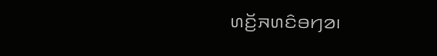ꤛꤢꤩ꤬ꤏꤛꤢꤨꤋꤚꤤ꤯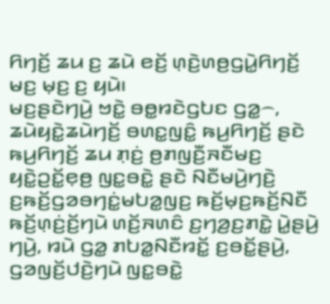ꤖꤚꤢꤩ꤬ ꤘꤣ ꤢ꤬ ꤘꤣꤧ ꤕꤢꤩ꤬ ꤛ꤫ꤢꤧ꤬ꤛꤥ꤬ꤞꤣꤧ꤭ꤖꤚꤢꤩ꤬ ꤗꤢ꤬ ꤗ꤫ꤢ꤬ ꤢ꤬ ꤟꤣꤧ꤯
ꤗꤢ꤬ꤔꤢꤧꤚꤣꤧ꤬ ꤠꤢꤧ꤭ ꤋꤥ꤭ꤙꤢꤧꤞꤝꤢ ꤞꤤ꤭꤮, ꤘꤣꤧꤟꤢꤧ꤭ꤘꤣꤧꤚꤢꤩ꤬ ꤋꤛꤢ꤭ꤜꤢꤨ꤭ ꤒꤣ꤬ꤖꤚꤢꤩ꤬ ꤔꤢꤧ ꤒꤣ꤬ꤖꤚꤢꤩ꤬ ꤘꤣ ꤊ꤫ꤢꤦ꤬ ꤥ꤬ꤊꤜꤢꤪ꤬ꤏꤢꤪꤗꤢ꤬ ꤟꤢꤧ꤭ꤑꤢꤩ꤭ꤕ꤫ꤥ꤬ ꤜꤢ꤭ꤋꤢꤧ꤭ ꤔꤢꤧ ꤡꤢꤪꤗꤣꤧ꤬ꤚꤢꤧ꤬ ꤢ꤬ꤒꤢꤩ꤬ꤞꤤꤋꤚꤢꤦ꤭ꤗꤝꤤ꤭ꤜꤢ꤬ ꤒꤢꤩ꤬ꤗ꤫ꤢ꤬ꤒꤢꤩ꤬ꤡꤢꤪ ꤒꤢꤩ꤬ꤛ꤫ꤢꤦ꤬ꤢꤩ꤬ꤚꤣꤧ ꤛꤢꤩ꤬ꤏꤛꤢꤨ ꤢ꤬ꤚꤤ꤬ꤢ꤬ꤊꤢꤧ꤭ ꤣꤧ꤭ꤔꤣꤧ꤬ ꤚꤣꤧ꤬, ꤙꤣꤧ ꤞꤤ꤭ ꤊꤝꤤ꤭ꤡꤢꤪꤙꤢꤩ꤭ ꤢ꤬ꤋꤢꤩ꤭ꤔꤣꤧ꤬, ꤞꤤꤜꤢꤩ꤬ꤓꤢꤧ꤬ꤚꤣꤧ ꤜꤢ꤭ꤋꤢꤧ꤭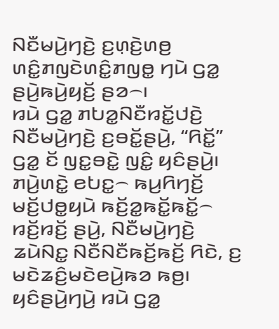ꤡꤢꤪꤗꤣꤧ꤬ꤚꤢꤧ꤬ ꤢ꤬ꤛ꤫ꤢꤧ꤬ꤛꤥ꤬ ꤛꤢꤨ꤭ꤊꤜꤢꤧꤛꤢꤨ꤭ꤊꤜꤥ꤭ ꤚꤣꤧ ꤞꤤ꤭ ꤔꤣꤧ꤬ꤒꤣꤧ꤬ꤟꤢꤩ꤬ ꤔꤤ꤮꤯
ꤙꤣꤧ ꤞꤤ꤭ ꤊꤝꤤ꤭ꤡꤢꤪꤙꤢꤩ꤭ꤓꤢꤧ꤬ ꤡꤢꤪꤗꤣꤧ꤬ꤚꤢꤧ꤬ ꤢ꤬ꤋꤢꤩ꤭ꤔꤣꤧ꤬, “ꤖꤢꤩ꤭” ꤞꤤ꤭ ꤢꤩ ꤜꤢ꤭ꤋꤢꤧ꤭ ꤜꤢꤨ꤭ ꤟꤢꤨꤔꤣꤧ꤬꤯ ꤊꤣꤧ꤬ꤛꤢꤧ꤭ ꤕꤝꤢ꤭꤮ ꤒꤣ꤬ꤖꤚꤢꤩ꤬ ꤗꤢꤩ꤬ꤓꤥ꤭ꤟꤣꤧ ꤒꤢꤩ꤬ꤤ꤭ꤒꤢꤩ꤭ꤒꤢꤩ꤭꤮ ꤙꤢꤩ꤬ꤙꤢꤩ꤬ ꤔꤣꤧ꤬, ꤡꤢꤪꤗꤣꤧ꤬ꤚꤢꤧ꤬ ꤘꤣꤧꤡꤢ꤭ ꤡꤢꤪꤡꤢꤪꤒꤢꤩ꤬ꤒꤢꤩ꤬ ꤖꤢꤧ, ꤢ꤬ ꤗꤢꤧꤘꤢꤨ꤬ꤗꤢꤧꤕꤣꤧ꤬ꤒꤤ ꤒꤥ꤬꤯ ꤟꤢꤨꤔꤣꤧ꤬ꤚꤣꤧ꤬ ꤙꤣꤧ ꤞꤤ꤭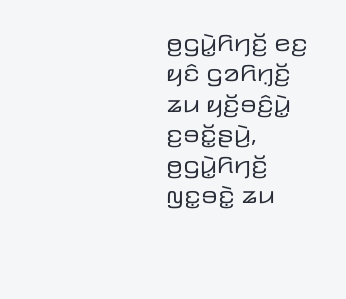ꤥ꤬ꤞꤣꤧ꤭ꤖꤚꤢꤩ꤬ ꤕꤢ꤬ ꤟꤢꤨ ꤞꤤꤖꤚ꤫ꤢꤩ꤬ ꤘꤣ ꤟꤢꤩ꤬ꤋꤢꤨ꤬ꤣꤧ꤭ ꤢ꤬ꤋꤢꤩ꤭ꤔꤣꤧ꤬, ꤥ꤬ꤞꤣꤧ꤭ꤖꤚꤢꤩ꤬ ꤜꤢ꤭ꤋꤢꤧ꤭ ꤘꤣ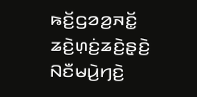ꤒꤢꤩ꤬ꤞꤤꤤ꤬ꤏꤢꤩ꤭ ꤘꤢꤧ꤬ꤛ꤫ꤢꤦ꤬ꤘꤢꤧ꤬ꤔ꤫ꤢꤧ꤬ ꤡꤢꤪꤗꤣꤧ꤬ꤚꤢꤧ꤬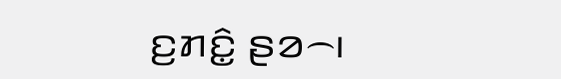ꤢ꤬ꤊꤢꤨ꤭ ꤔꤤ꤮꤯